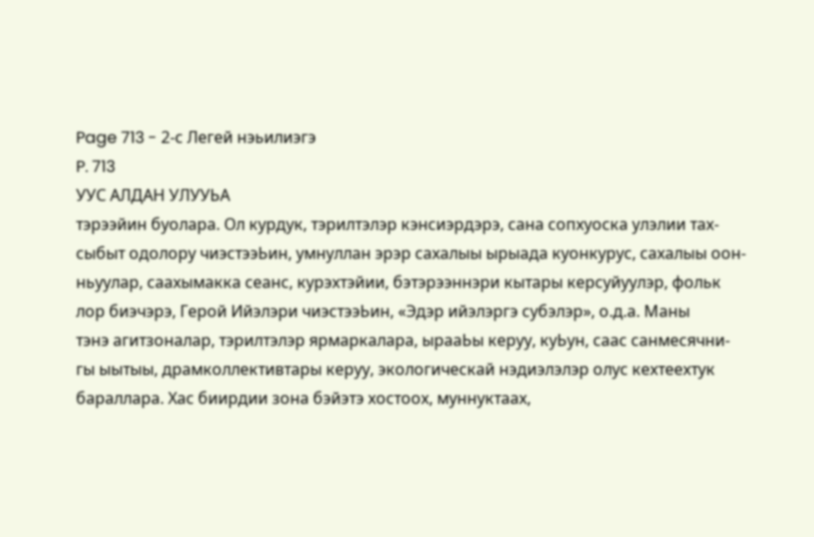Page 713 - 2-с Легей нэьилиэгэ
P. 713
УУС АЛДАН УЛУУЬА
тэрээйин буолара. Ол курдук, тэрилтэлэр кэнсиэрдэрэ, сана сопхуоска улэлии тах-
сыбыт одолору чиэстээЬин, умнуллан эрэр сахалыы ырыада куонкурус, сахалыы оон-
ньуулар, саахымакка сеанс, курэхтэйии, бэтэрээннэри кытары керсуйуулэр, фольк
лор биэчэрэ, Герой Ийэлэри чиэстээЬин, «Эдэр ийэлэргэ субэлэр», о.д.а. Маны
тэнэ агитзоналар, тэрилтэлэр ярмаркалара, ырааЬы керуу, куЬун, саас санмесячни-
гы ыытыы, драмколлективтары керуу, экологическай нэдиэлэлэр олус кехтеехтук
бараллара. Хас биирдии зона бэйэтэ хостоох, муннуктаах,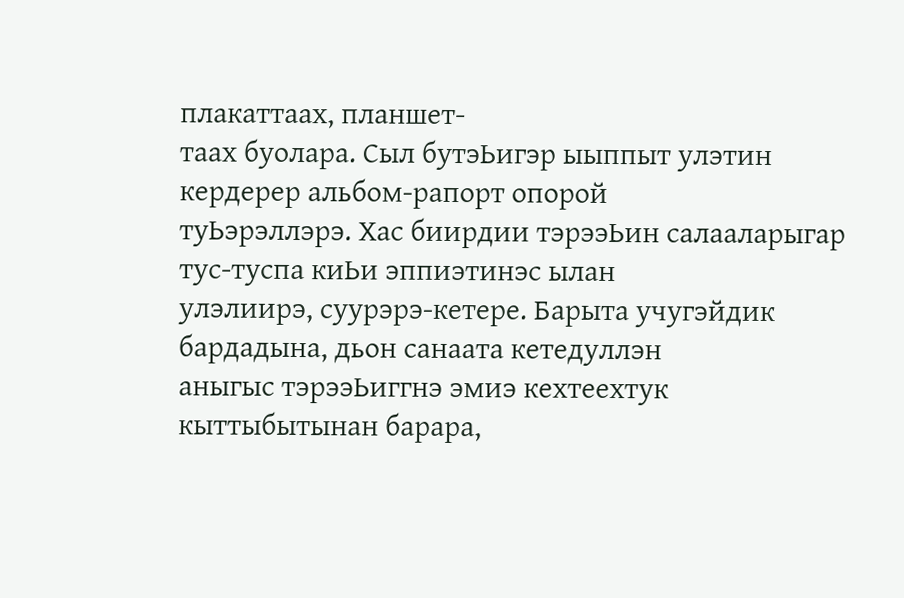плакаттаах, планшет-
таах буолара. Сыл бутэЬигэр ыыппыт улэтин кердерер альбом-рапорт опорой
туЬэрэллэрэ. Хас биирдии тэрээЬин салааларыгар тус-туспа киЬи эппиэтинэс ылан
улэлиирэ, суурэрэ-кетере. Барыта учугэйдик бардадына, дьон санаата кетедуллэн
аныгыс тэрээЬиггнэ эмиэ кехтеехтук кыттыбытынан барара,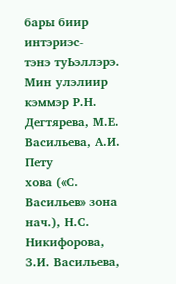бары биир интэриэс-
тэнэ туЬэллэрэ. Мин улэлиир кэммэр Р.Н. Дегтярева, М.Е. Васильева, А.И. Пету
хова («С. Васильев» зона нач.), Н.С. Никифорова, З.И. Васильева,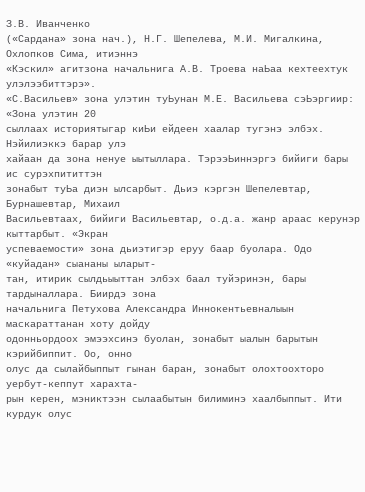З.В. Иванченко
(«Сардана» зона нач.), Н.Г. Шепелева, М.И. Мигалкина, Охлопков Сима, итиэннэ
«Кэскил» агитзона начальнига А.В. Троева наЬаа кехтеехтук улэлээбиттэрэ».
«С.Васильев» зона улэтин туЬунан М.Е. Васильева сэЬэргиир: «Зона улэтин 20
сыллаах историятыгар киЬи ейдеен хаалар тугэнэ элбэх. Нэйилиэккэ барар улэ
хайаан да зона ненуе ыытыллара. ТэрээЬиннэргэ бийиги бары ис сурэхпититтэн
зонабыт туЬа диэн ылсарбыт. Дьиэ кэргэн Шепелевтар, Бурнашевтар, Михаил
Васильевтаах, бийиги Васильевтар, о.д.а. жанр араас керунэр кыттарбыт. «Экран
успеваемости» зона дьиэтигэр еруу баар буолара. Одо «куйадан» сыананы ыларыт-
тан, итирик сылдьыыттан элбэх баал туйэринэн, бары тардыналлара. Биирдэ зона
начальнига Петухова Александра Иннокентьевналыын маскараттанан хоту дойду
одонньордоох эмээхсинэ буолан, зонабыт ыалын барытын кэрийбиппит. Оо, онно
олус да сылайбыппыт гынан баран, зонабыт олохтоохторо уербут-кеппут харахта-
рын керен, мэниктээн сылаабытын билиминэ хаалбыппыт. Ити курдук олус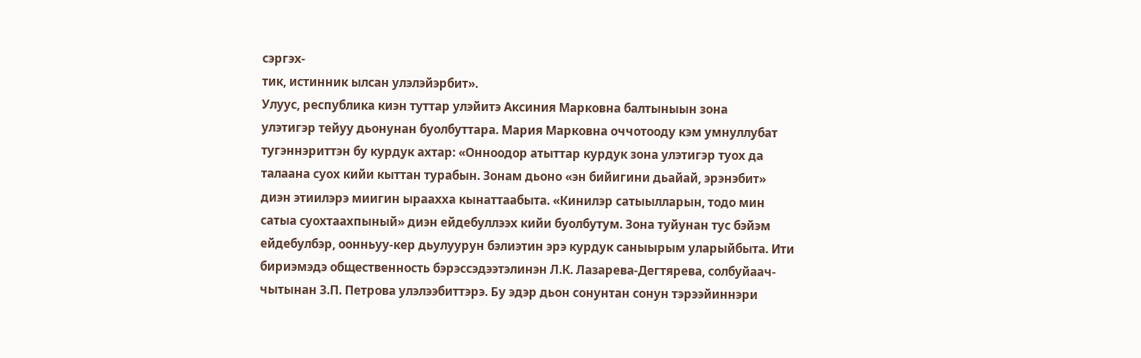сэргэх-
тик, истинник ылсан улэлэйэрбит».
Улуус, республика киэн туттар улэйитэ Аксиния Марковна балтыныын зона
улэтигэр тейуу дьонунан буолбуттара. Мария Марковна оччотооду кэм умнуллубат
тугэннэриттэн бу курдук ахтар: «Онноодор атыттар курдук зона улэтигэр туох да
талаана суох кийи кыттан турабын. Зонам дьоно «эн бийигини дьайай, эрэнэбит»
диэн этиилэрэ миигин ыраахха кынаттаабыта. «Кинилэр сатыылларын, тодо мин
сатыа суохтаахпыный» диэн ейдебуллээх кийи буолбутум. Зона туйунан тус бэйэм
ейдебулбэр, оонньуу-кер дьулуурун бэлиэтин эрэ курдук саныырым уларыйбыта. Ити
бириэмэдэ общественность бэрэссэдээтэлинэн Л.К. Лазарева-Дегтярева, солбуйаач-
чытынан З.П. Петрова улэлээбиттэрэ. Бу эдэр дьон сонунтан сонун тэрээйиннэри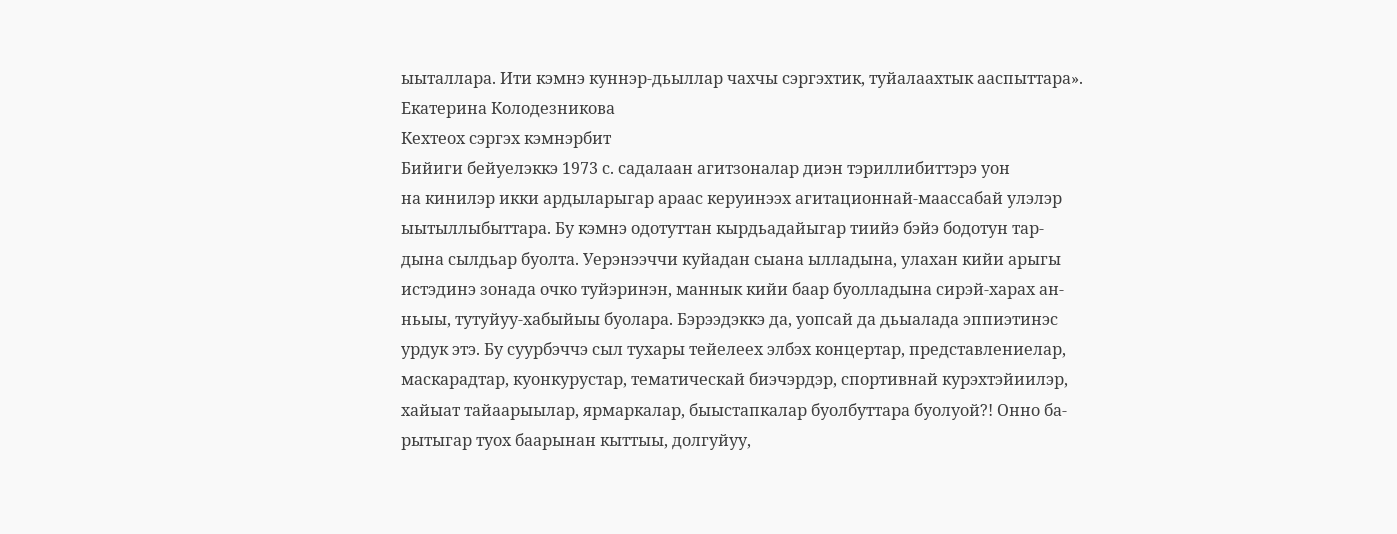ыыталлара. Ити кэмнэ куннэр-дьыллар чахчы сэргэхтик, туйалаахтык ааспыттара».
Екатерина Колодезникова
Кехтеох сэргэх кэмнэрбит
Бийиги бейуелэккэ 1973 с. садалаан агитзоналар диэн тэриллибиттэрэ уон
на кинилэр икки ардыларыгар араас керуинээх агитационнай-маассабай улэлэр
ыытыллыбыттара. Бу кэмнэ одотуттан кырдьадайыгар тиийэ бэйэ бодотун тар-
дына сылдьар буолта. Уерэнээччи куйадан сыана ылладына, улахан кийи арыгы
истэдинэ зонада очко туйэринэн, маннык кийи баар буолладына сирэй-харах ан-
ньыы, тутуйуу-хабыйыы буолара. Бэрээдэккэ да, уопсай да дьыалада эппиэтинэс
урдук этэ. Бу суурбэччэ сыл тухары тейелеех элбэх концертар, представлениелар,
маскарадтар, куонкурустар, тематическай биэчэрдэр, спортивнай курэхтэйиилэр,
хайыат тайаарыылар, ярмаркалар, быыстапкалар буолбуттара буолуой?! Онно ба-
рытыгар туох баарынан кыттыы, долгуйуу,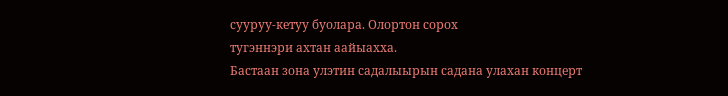сууруу-кетуу буолара. Олортон сорох
тугэннэри ахтан аайыахха.
Бастаан зона улэтин садалыырын садана улахан концерт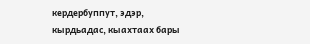кердербуппут, эдэр,
кырдьадас, кыахтаах бары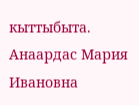кыттыбыта. Анаардас Мария Ивановна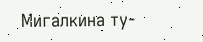Мигалкина ту-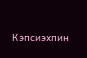Кэпсиэхпин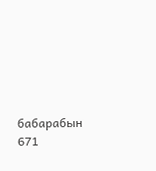бабарабын 671